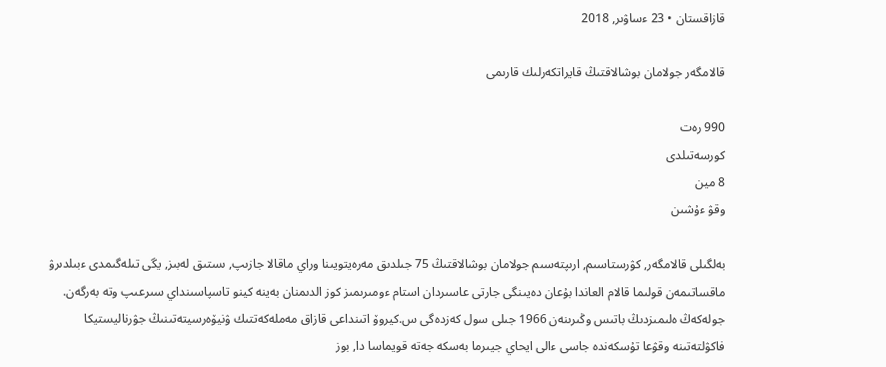قازاقستان • 23 ءساۋىر, 2018

قالامگەر جولامان بوشالاقتىڭ قايراتكەرلىك قارىمى

990 رەت
كورسەتىلدى
8 مين
وقۋ ءۇشىن

بەلگىلى قالامگەر, كۋرستاسىم, ارىپتەسىم جولامان بوشالاقتىڭ 75 جىلدىق مەرەيتويىنا وراي ماقالا جازىپ, ىستىق لەبىز, يگى تىلەگىمدى ءبىلدىرۋ ماقساتىمەن قولىما قالام العاندا بۇعان دەيىنگى جارتى عاسىردان استام ءومىرىمىز كوز الدىمنان بەينە كينو تاسپاسىنداي سىرعىپ وتە بەرگەن. جولەكەڭ ەلىمىزدىڭ باتىس وڭىرىنەن 1966 جىلى سول كەزدەگى س.كيروۆ اتىنداعى قازاق مەملەكەتتىك ۋنيۆەرسيتەتىنىڭ جۋرناليستيكا فاكۋلتەتىنە وقۋعا تۇسكەندە جاسى ءالى ايحاي جيىرما بەسكە جەتە قويماسا دا, بوز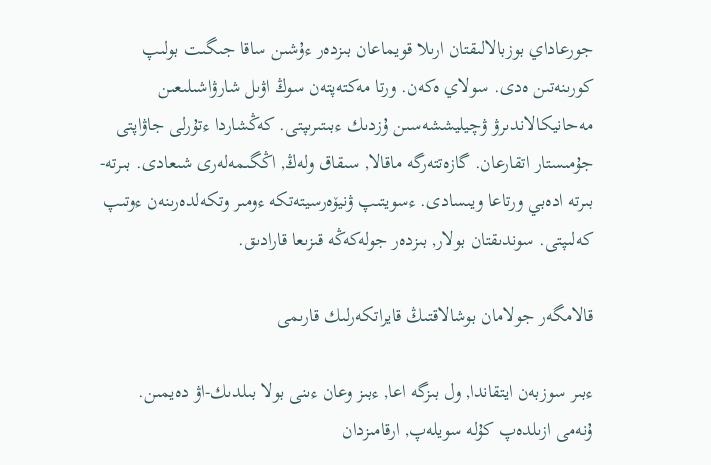جورعاداي بوزبالالىقتان ارىلا قويماعان بىزدەر ءۇشىن ساقا جىگىت بولىپ كورىنەتىن ەدى. سولاي ەكەن. ورتا مەكتەپتەن سوڭ اۋىل شارۋاشىلىعىن مەحانيكالاندىرۋ ۋچيليششەسىن ۇزدىك ءبىتىرىپتى. كەڭشاردا ءتۇرلى جاۋاپتى جۇمىستار اتقارعان. گازەتتەرگە ماقالا, سىقاق ولەڭ, اڭگىمەلەرى شىعادى. بىرتە-بىرتە ادەبي ورتاعا ويىسادى. ءسويتىپ ۋنيۆەرسيتەتكە ءومىر وتكەلدەرىنەن ءوتىپ كەلىپتى. سوندىقتان بولار, بىزدەر جولەكەڭە قىزىعا قارادىق.

قالامگەر جولامان بوشالاقتىڭ قايراتكەرلىك قارىمى

ءبىر سوزبەن ايتقاندا, ول بىزگە اعا, ءبىز وعان ءىنى بولا بىلدىك-اۋ دەيمىن. ۇنەمى ازىلدەپ كۇلە سويلەپ, ارقامىزدان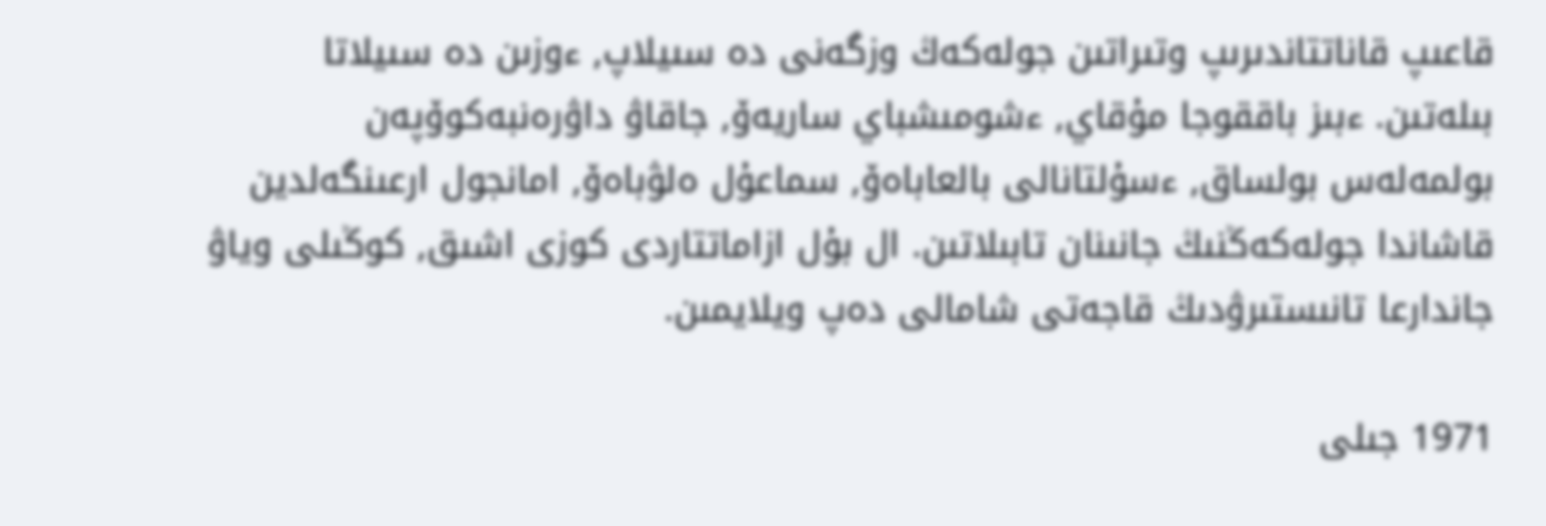قاعىپ قاناتتاندىرىپ وتىراتىن جولەكەڭ وزگەنى دە سىيلاپ, ءوزىن دە سىيلاتا بىلەتىن. ءبىز باققوجا مۇقاي, ءشومىشباي ساريەۆ, جاقاۋ داۋرەنبەكوۆپەن بولمەلەس بولساق, ءسۇلتانالى بالعاباەۆ, سماعۇل ەلۋباەۆ, امانجول ارعىنگەلدين قاشاندا جولەكەڭنىڭ جانىنان تابىلاتىن. ال بۇل ازاماتتاردى كوزى اشىق, كوڭىلى وياۋ جاندارعا تانىستىرۋدىڭ قاجەتى شامالى دەپ ويلايمىن.

1971 جىلى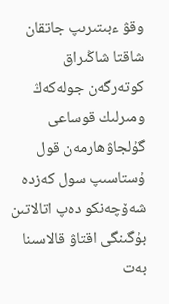وقۋ ءبىتىرىپ جاتقان شاقتا شاڭىراق كوتەرگەن جولەكەڭ ومىرلىك قوساعى گۇلجاۋھارمەن قول ۇستاسىپ سول كەزدە شەۆچەنكو دەپ اتالاتىن بۇگىنگى اقتاۋ قالاسىنا بەت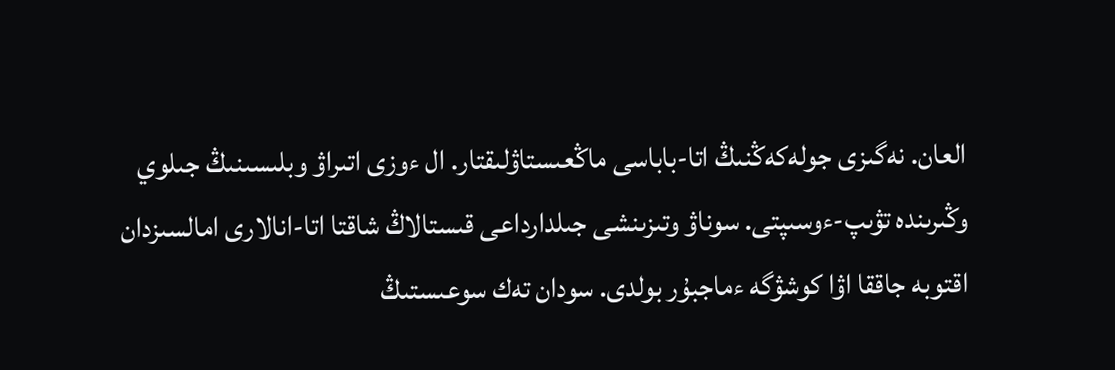العان. نەگىزى جولەكەڭنىڭ اتا-باباسى ماڭعىستاۋلىقتار. ال ءوزى اتىراۋ وبلىسىنىڭ جىلوي وڭىرىندە تۋىپ-ءوسىپتى. سوناۋ وتىزىنشى جىلدارداعى قىستالاڭ شاقتا اتا-انالارى امالسىزدان اقتوبە جاققا اۋا كوشۋگە ءماجبۇر بولدى. سودان تەك سوعىستىڭ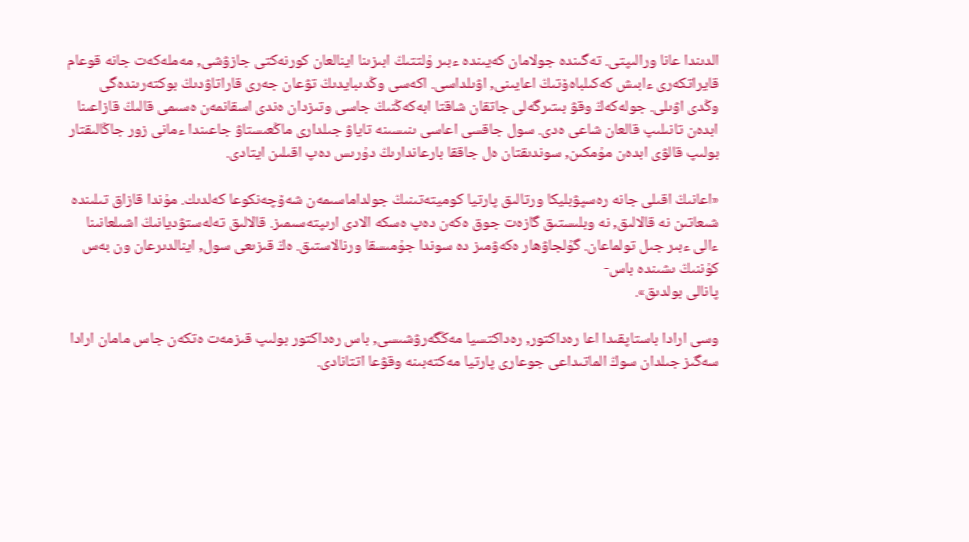الدىندا عانا ورالىپتى. تەگىندە جولامان كەيىندە ءبىر ۇلتتىڭ ابىزىنا اينالعان كورنەكتى جازۋشى, مەملەكەت جانە قوعام قايراتكەرى ءابىش كەكىلباەۆتىڭ اعايىنى, اۋىلداسى. اكەسى وڭدىبايدىڭ تۋعان جەرى قاراتاۋدىڭ بوكتەرىندەگى وڭدى اۋىلى. جولەكەڭ وقۋ بىتىرگەلى جاتقان شاقتا ابەكەڭنىڭ جاسى وتىزدان ەندى اسقانمەن ەسىمى قالىڭ قازاعىنا ابدەن تانىلىپ قالعان شاعى ەدى. سول جاقسى اعاسى ىنىسىنە تاياۋ جىلدارى ماڭعىستاۋ جاعىندا ءمانى زور جاڭالىقتار بولىپ قالۋى ابدەن مۇمكىن, سوندىقتان ەل جاققا بارعاندارىڭ دۇرىس دەپ اقىلىن ايتادى.

«اعانىڭ اقىلى جانە رەسپۋبليكا ورتالىق پارتيا كوميتەتىنىڭ جولداماسىمەن شەۆچەنكوعا كەلدىك. مۇندا قازاق تىلىندە شىعاتىن نە قالالىق, نە وبلىستىق گازەت جوق ەكەن دەپ ەسكە الادى ارىپتەسىمىز. قالالىق تەلەستۋديانىڭ اشىلعانىنا ءالى ءبىر جىل تولماعان. گۇلجاۋھار ەكەۋمىز دە سوندا جۇمىسقا ورنالاستىق. ەڭ قىزىعى سول, اينالدىرعان ون بەس كۇننىڭ ىشىندە باس-
پانالى بولدىق».

وسى ارادا باستاپقىدا اعا رەداكتور, رەداكتسيا مەڭگەرۋشىسى, باس رەداكتور بولىپ قىزمەت ەتكەن جاس مامان ارادا سەگىز جىلدان سوڭ الماتىداعى جوعارى پارتيا مەكتەبىنە وقۋعا اتتانادى.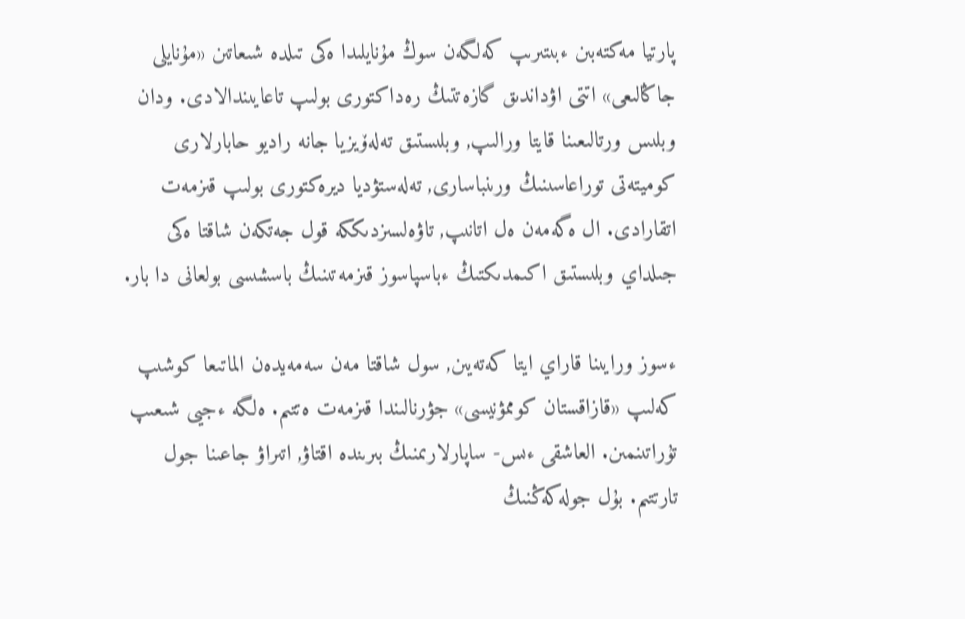پارتيا مەكتەبىن ءبىتىرىپ كەلگەن سوڭ مۇنايلىدا ەكى تىلدە شىعاتىن «مۇنايلى جاڭالىعى» اتتى اۋداندىق گازەتتىڭ رەداكتورى بولىپ تاعايىندالادى. ودان وبلىس ورتالىعىنا قايتا ورالىپ, وبلىستىق تەلەۆيزيا جانە راديو حابارلارى كوميتەتى توراعاسىنىڭ ورىنباسارى, تەلەستۋديا ديرەكتورى بولىپ قىزمەت اتقارادى. ال ەگەمەن ەل اتانىپ, تاۋەلسىزدىككە قول جەتكەن شاقتا ەكى جىلداي وبلىستىق اكىمدىكتىڭ ءباسپاسوز قىزمەتىنىڭ باسشىسى بولعانى دا بار.

ءسوز ورايىنا قاراي ايتا كەتەيىن, سول شاقتا مەن سەمەيدەن الماتىعا كوشىپ كەلىپ «قازاقستان كوممۋنيسى» جۋرنالىندا قىزمەت ەتتىم. ەلگە ءجيى شىعىپ تۇراتىنمىن. العاشقى ءىس- ساپارلارىمنىڭ بىرىندە اقتاۋ, اتىراۋ جاعىنا جول تارتتىم. بۇل جولەكەڭنىڭ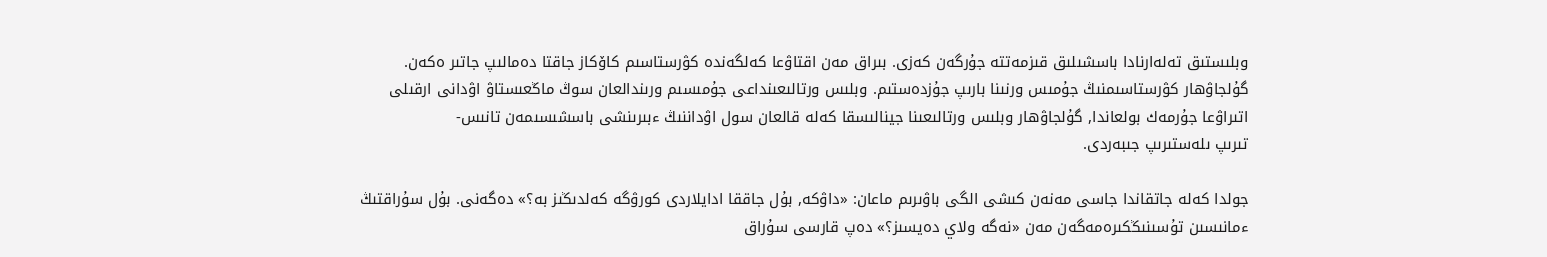وبلىستىق تەلەارنادا باسشىلىق قىزمەتتە جۇرگەن كەزى. بىراق مەن اقتاۋعا كەلگەندە كۋرستاسىم كاۆكاز جاقتا دەمالىپ جاتىر ەكەن. گۇلجاۋھار كۋرستاسىمنىڭ جۇمىس ورنىنا بارىپ جۇزدەستىم. وبلىس ورتالىعىنداعى جۇمىسىم ورىندالعان سوڭ ماڭعىستاۋ اۋدانى ارقىلى اتىراۋعا جۇرمەك بولعاندا, گۇلجاۋھار وبلىس ورتالىعىنا جينالىسقا كەلە قالعان سول اۋداننىڭ ءبىرىنشى باسشىسىمەن تانىس-
تىرىپ ىلەستىرىپ جىبەردى.

جولدا كەلە جاتقاندا جاسى مەنەن كىشى الگى باۋىرىم ماعان: «داۋكە, بۇل جاققا ادايلاردى كورۋگە كەلدىڭىز بە؟» دەگەنى. بۇل سۇراقتىڭ ءمانىسىن تۇسىنىڭكىرەمەگەن مەن «نەگە ولاي دەيسىز؟» دەپ قارسى سۇراق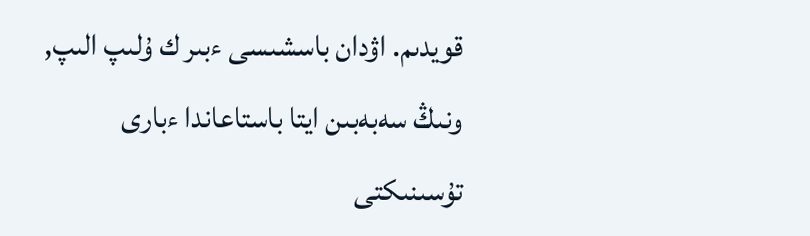قويدىم. اۋدان باسشىسى ءبىر ك ۇلىپ الىپ, ونىڭ سەبەبىن ايتا باستاعاندا ءبارى تۇسىنىكتى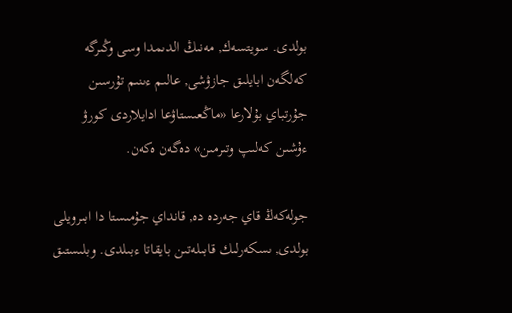بولدى. سويتسەك, مەنىڭ الدىمدا وسى وڭىرگە كەلگەن ابايلىق جازۋشى, عالىم ءىنىم تۇرسىن جۇرتباي بۇلارعا «ماڭعىستاۋعا ادايلاردى كورۋ ءۇشىن كەلىپ وتىرمىن» دەگەن ەكەن.

جولەكەڭ قاي جەردە دە, قانداي جۇمىستا دا ابىرويلى بولدى, ىسكەرلىك قابىلەتىن بايقاتا ءبىلدى. وبلىستىق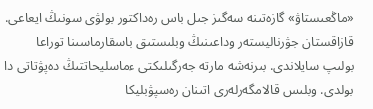«ماڭعىستاۋ» گازەتىنە سەگىز جىل باس رەداكتور بولۋى سونىڭ ايعاعى. قازاقستان جۋرناليستەر وداعىنىڭ وبلىستىق باسقارماسىنا توراعا بولىپ سايلاندى. بىرنەشە مارتە جەرگىلىكتى ءماسليحاتتىڭ دەپۋتاتى دا بولدى. وبلىس قالامگەرلەرى اتىنان رەسپۋبليكا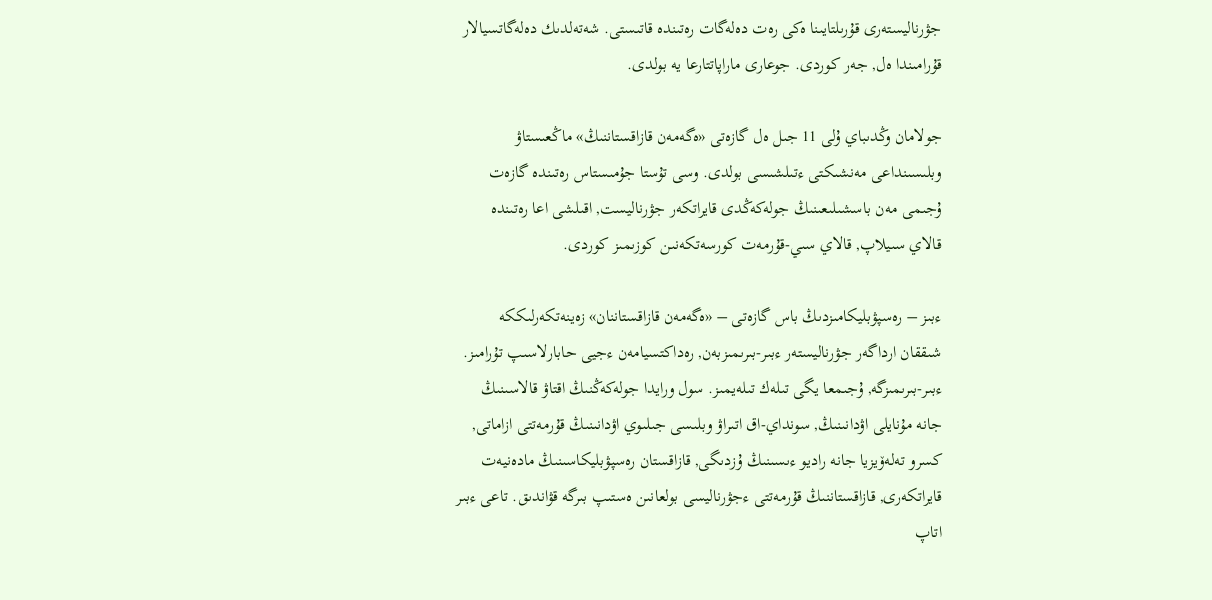جۋرناليستەرى قۇرىلتايىنا ەكى رەت دەلەگات رەتىندە قاتىستى. شەتەلدىك دەلەگاتسيالار قۇرامىندا ەل, جەر كوردى. جوعارى ماراپاتتارعا يە بولدى.

جولامان وڭدىباي ۇلى 11 جىل ەل گازەتى «ەگەمەن قازاقستاننىڭ» ماڭعىستاۋ وبلىسىنداعى مەنشىكتى ءتىلشىسى بولدى. وسى تۇستا جۇمىستاس رەتىندە گازەت ۇجىمى مەن باسشىلىعىنىڭ جولەكەڭدى قايراتكەر جۋرناليست, اقىلشى اعا رەتىندە قالاي سىيلاپ, قالاي سىي-قۇرمەت كورسەتكەنىن كوزىمىز كوردى.

ءبىز – رەسپۋبليكامىزدىڭ باس گازەتى – «ەگەمەن قازاقستاننان» زەينەتكەرلىككە شىققان ارداگەر جۋرناليستەر ءبىر-بىرىمىزبەن, رەداكتسيامەن ءجيى حابارلاسىپ تۇرامىز. ءبىر-بىرىمىزگە, ۇجىمعا يگى تىلەك تىلەيمىز. سول ورايدا جولەكەڭنىڭ اقتاۋ قالاسىنىڭ جانە مۇنايلى اۋدانىنىڭ, سونداي-اق اتىراۋ وبلىسى جىلىوي اۋدانىنىڭ قۇرمەتتى ازاماتى, كسرو تەلەۆيزيا جانە راديو ءىسىنىڭ ۇزدىگى, قازاقستان رەسپۋبليكاسىنىڭ مادەنيەت قايراتكەرى, قازاقستاننىڭ قۇرمەتتى ءجۋرناليسى بولعانىن ەستىپ بىرگە قۋاندىق. تاعى ءبىر اتاپ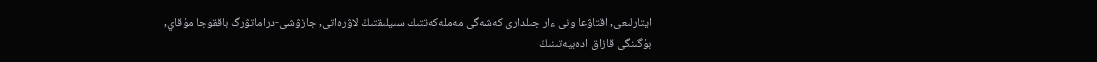ايتارلىعى, اقتاۋعا ونى ءار جىلدارى كەشەگى مەملەكەتتىك سىيلىقتىڭ لاۋرەاتى, جازۋشى-دراماتۋرگ باققوجا مۇقاي, بۇگىنگى قازاق ادەبيەتىنىڭ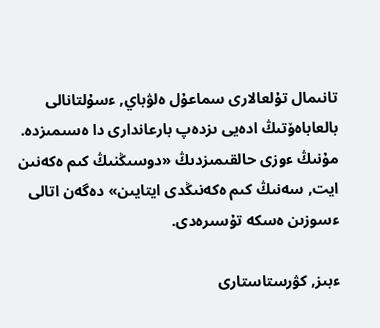تانىمال تۇلعالارى سماعۇل ەلۋباي, ءسۇلتانالى بالعاباەۆتىڭ ادەيى ىزدەپ بارعاندارى دا ەسىمىزدە. مۇنىڭ ءوزى حالقىمىزدىڭ «دوسىڭنىڭ كىم ەكەنىن ايت, سەنىڭ كىم ەكەنىڭدى ايتايىن» دەگەن اتالى ءسوزىن ەسكە تۇسىرەدى.

ءبىز, كۋرستاستارى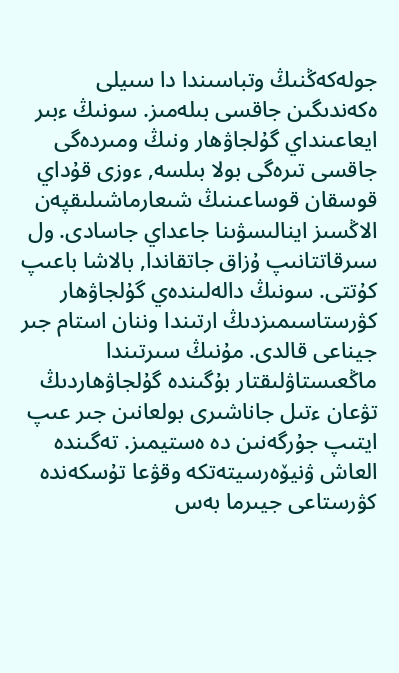جولەكەڭنىڭ وتباسىندا دا سىيلى ەكەندىگىن جاقسى بىلەمىز. سونىڭ ءبىر ايعاعىنداي گۇلجاۋھار ونىڭ ومىردەگى جاقسى تىرەگى بولا بىلسە, ءوزى قۇداي قوسقان قوساعىنىڭ شىعارماشىلىقپەن الاڭسىز اينالىسۋىنا جاعداي جاسادى. ول سىرقاتتانىپ ۇزاق جاتقاندا, بالاشا باعىپ كۇتتى. سونىڭ دالەلىندەي گۇلجاۋھار كۋرستاسىمىزدىڭ ارتىندا وننان استام جىر جيناعى قالدى. مۇنىڭ سىرتىندا ماڭعىستاۋلىقتار بۇگىندە گۇلجاۋھاردىڭ تۋعان ءتىل جاناشىرى بولعانىن جىر عىپ ايتىپ جۇرگەنىن دە ەستيمىز. تەگىندە العاش ۋنيۆەرسيتەتكە وقۋعا تۇسكەندە كۋرستاعى جيىرما بەس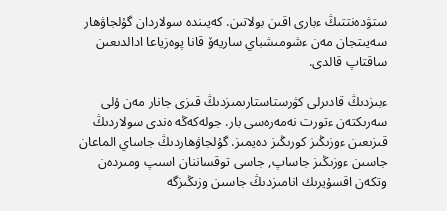ستۋدەنتتىڭ ءبارى اقىن بولاتىن. كەيىندە سولاردان گۇلجاۋھار سەيىتجان مەن ءشومىشباي ساريەۆ قانا پوەزياعا ادالدىعىن ساقتاپ قالدى.

ءبىزدىڭ قادىرلى كۋرستاستارىمىزدىڭ قىزى جانار مەن ۇلى سەرىكتەن ءتورت نەمەرەسى بار. جولەكەڭە ەندى سولاردىڭ قىزىعىن ءوزىڭىز كورىڭىز دەيمىز. گۇلجاۋھاردىڭ جاساي الماعان جاسىن ءوزىڭىز جاساپ, جاسى توقساننان اسىپ ومىردەن وتكەن اقسۇيرىك انامىزدىڭ جاسىن وزىڭىزگە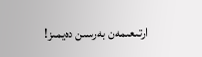ارتىعىمەن بەرسىن دەيمىز!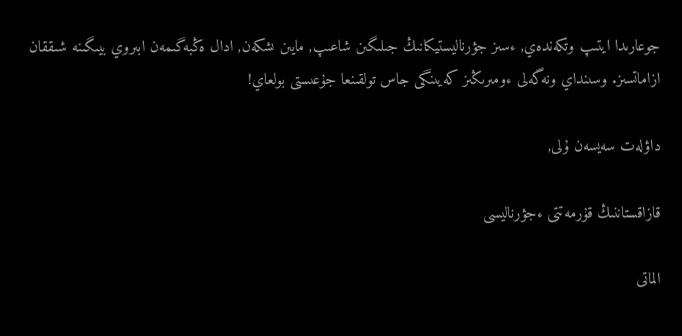جوعارىدا ايتىپ وتكەندەي, ءسىز جۋرناليستيكانىڭ جىلىگىن شاعىپ, مايىن ىشكەن, ادال ەڭبەگىمەن ابىروي بيىگىنە شىققان ازاماتسىز. وسىنداي ونەگەلى ءومىرىڭىز كەيىنگى جاس تولقىنعا جۇعىستى بولعاي!

داۋلەت سەيسەن ۇلى,

قازاقستاننىڭ قۇرمەتتى ءجۋرناليسى

الماتى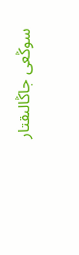سوڭعى جاڭالىقتار